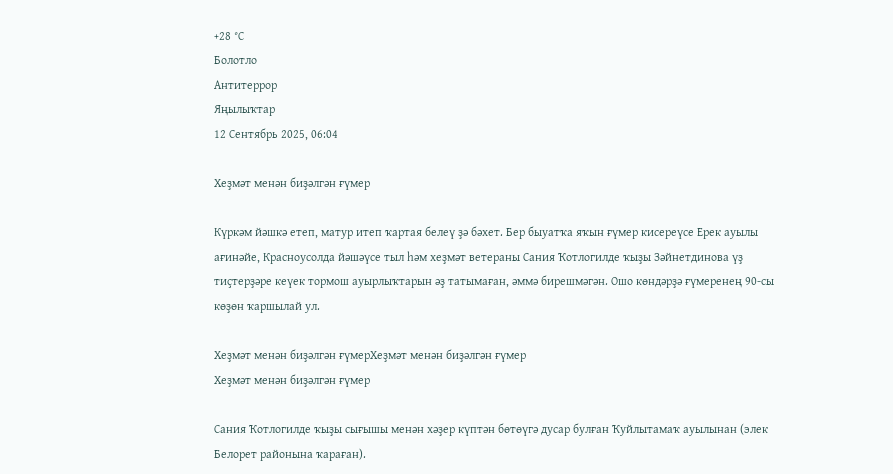+28 °С
Болотло
Антитеррор
Яңылыҡтар
12 Сентябрь 2025, 06:04

Хеҙмәт менән биҙәлгән ғүмер

Күркәм йәшкә етеп, матур итеп ҡартая белеү ҙә бәхет. Бер быуатҡа яҡын ғүмер кисереүсе Ерек ауылы ағинәйе, Красноусолда йәшәүсе тыл һәм хеҙмәт ветераны Сания Ҡотлогилде ҡыҙы Зәйнетдинова үҙ тиҫтерҙәре кеүек тормош ауырлыҡтарын әҙ татымаған, әммә бирешмәгән. Ошо көндәрҙә ғүмеренең 90-сы көҙөн ҡаршылай ул.

Хеҙмәт менән биҙәлгән ғүмерХеҙмәт менән биҙәлгән ғүмер
Хеҙмәт менән биҙәлгән ғүмер

Сания Ҡотлогилде ҡыҙы сығышы менән хәҙер күптән бөтөүгә дусар булған Ҡуйлытамаҡ ауылынан (элек Белорет районына ҡараған).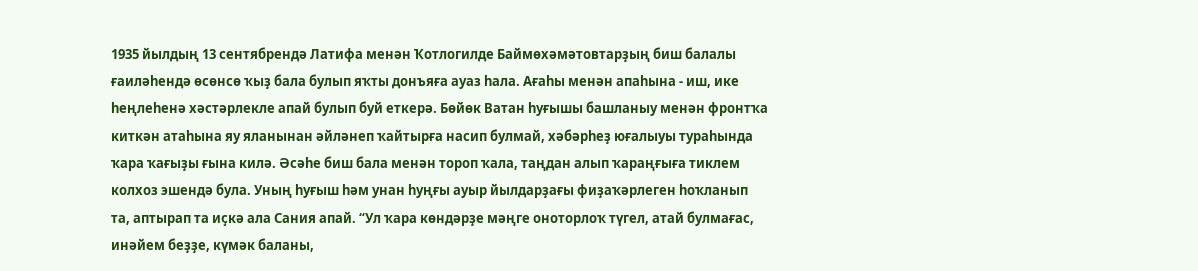1935 йылдың 13 сентябрендә Латифа менән Ҡотлогилде Баймөхәмәтовтарҙың биш балалы ғаиләһендә өсөнсө ҡыҙ бала булып яҡты донъяға ауаз һала. Ағаһы менән апаһына - иш, ике һеңлеһенә хәстәрлекле апай булып буй еткерә. Бөйөк Ватан һуғышы башланыу менән фронтҡа киткән атаһына яу яланынан әйләнеп ҡайтырға насип булмай, хәбәрһеҙ юғалыуы тураһында ҡара ҡағыҙы ғына килә. Әсәһе биш бала менән тороп ҡала, таңдан алып ҡараңғыға тиклем колхоз эшендә була. Уның һуғыш һәм унан һуңғы ауыр йылдарҙағы фиҙаҡәрлеген һоҡланып та, аптырап та иҫкә ала Сания апай. “Ул ҡара көндәрҙе мәңге оноторлоҡ түгел, атай булмағас, инәйем беҙҙе, күмәк баланы,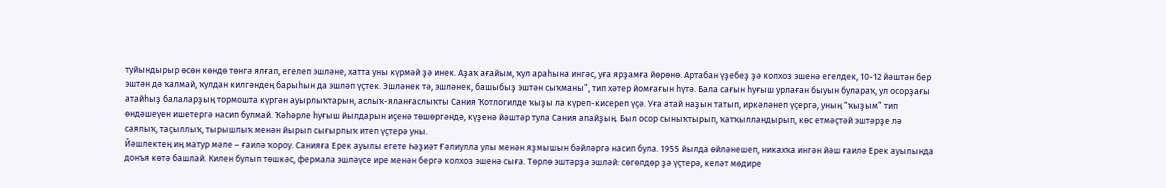туйындырыр өсөн көндө төнгә ялғап, егелеп эшләне, хатта уны күрмәй ҙә инек. Аҙаҡ ағайым, ҡул араһына ингәс, уға ярҙамға йөрөнө. Артабан үҙебеҙ ҙә колхоз эшенә егелдек, 10-12 йәштән бер эштән дә ҡалмай, ҡулдан килгәндең барыһын да эшләп үҫтек. Эшләнек тә, эшләнек, башыбыҙ эштән сыҡманы”, тип хәтер йомғағын һүтә. Бала сағын һуғыш урлаған быуын булараҡ, ул осорҙағы атайһыҙ балаларҙың тормошта күргән ауырлыҡтарын, аслыҡ-яланғаслыҡты Сания Ҡотлогилде ҡыҙы ла күреп-кисереп үҫә. Уға атай наҙын татып, иркәләнеп үҫергә, уның “ҡыҙым” тип өндәшеүен ишетергә насип булмай. Ҡәһәрле һуғыш йылдарын иҫенә төшөргәндә, күҙенә йәштәр тула Сания апайҙың. Был осор сыныҡтырып, ҡатҡылландырып, көс етмәҫтәй эштәрҙе лә саялыҡ, таҫыллыҡ, тырышлыҡ менән йырып сығырлыҡ итеп үҫтерә уны.
Йәшлектең иң матур мәле – ғаилә ҡороу. Санияға Ерек ауылы егете Һәҙиәт Ғәлиулла улы менән яҙмышын бәйләргә насип була. 1955 йылда өйләнешеп, никахҡа ингән йәш ғаилә Ерек ауылында донъя көтә башлай. Килен булып төшкәс, фермала эшләүсе ире менән бергә колхоз эшенә сыға. Төрлө эштәрҙә эшләй: сөгөлдөр ҙә үҫтерә, келәт мөдире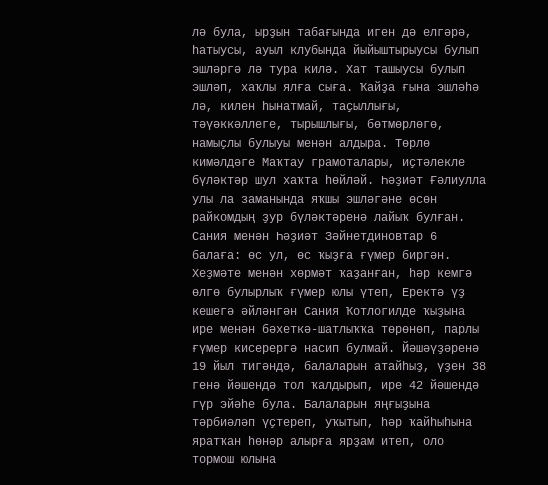лә була, ырҙын табағында иген дә елгәрә, һатыусы, ауыл клубында йыйыштырыусы булып эшләргә лә тура килә. Хат ташыусы булып эшләп, хаҡлы ялға сыға. Ҡайҙа ғына эшләһә лә, килен һынатмай, таҫыллығы, тәүәккәллеге, тырышлығы, бөтмөрлөгө, намыҫлы булыуы менән алдыра. Төрлө кимәлдәге Маҡтау грамоталары, иҫтәлекле бүләктәр шул хаҡта һөйләй. Һәҙиәт Ғәлиулла улы ла заманында яҡшы эшләгәне өсөн райкомдың ҙур бүләктәренә лайыҡ булған.
Сания менән Һәҙиәт Зәйнетдиновтар 6 балаға: өс ул, өс ҡыҙға ғүмер биргән. Хеҙмәте менән хөрмәт ҡаҙанған, һәр кемгә өлгө булырлыҡ ғүмер юлы үтеп, Еректә үҙ кешегә әйләнгән Сания Ҡотлогилде ҡыҙына ире менән бәхеткә-шатлыҡҡа төрөнөп, парлы ғүмер кисерергә насип булмай. Йәшәүҙәренә 19 йыл тигәндә, балаларын атайһыҙ, үҙен 38 генә йәшендә тол ҡалдырып, ире 42 йәшендә гүр эйәһе була. Балаларын яңғыҙына тәрбиәләп үҫтереп, уҡытып, һәр ҡайһыһына яратҡан һөнәр алырға ярҙам итеп, оло тормош юлына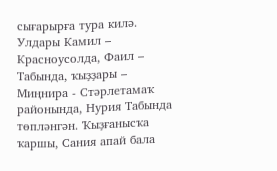сығарырға тура килә. Улдары Камил – Красноусолда, Фаил – Табында, ҡыҙҙары – Миңнира - Стәрлетамаҡ районында, Нурия Табында төпләнгән. Ҡыҙғанысҡа ҡаршы, Сания апай бала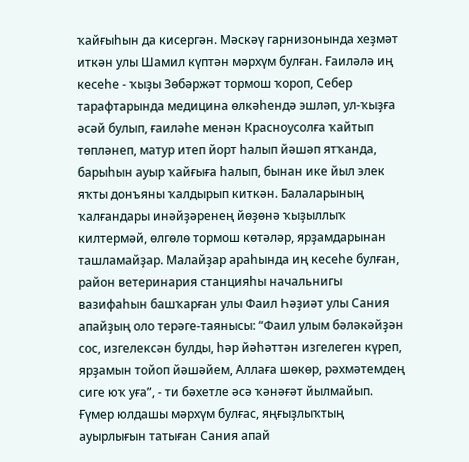ҡайғыһын да кисергән. Мәскәү гарнизонында хеҙмәт иткән улы Шамил күптән мәрхүм булған. Ғаиләлә иң кесеһе - ҡыҙы Зөбәржәт тормош ҡороп, Себер тарафтарында медицина өлкәһендә эшләп, ул-ҡыҙға әсәй булып, ғаиләһе менән Красноусолға ҡайтып төпләнеп, матур итеп йорт һалып йәшәп ятҡанда, барыһын ауыр ҡайғыға һалып, бынан ике йыл элек яҡты донъяны ҡалдырып киткән. Балаларының ҡалғандары инәйҙәренең йөҙөнә ҡыҙыллыҡ килтермәй, өлгөлө тормош көтәләр, ярҙамдарынан ташламайҙар. Малайҙар араһында иң кесеһе булған, район ветеринария станцияһы начальнигы вазифаһын башҡарған улы Фаил Һәҙиәт улы Сания апайҙың оло терәге-таянысы: “Фаил улым бәләкәйҙән сос, изгелексән булды, һәр йәһәттән изгелеген күреп, ярҙамын тойоп йәшәйем, Аллаға шөкөр, рәхмәтемдең сиге юҡ уға”, - ти бәхетле әсә ҡәнәғәт йылмайып.
Ғүмер юлдашы мәрхүм булғас, яңғыҙлыҡтың ауырлығын татыған Сания апай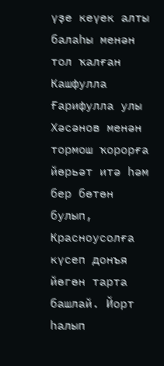үҙе кеүек алты балаһы менән тол ҡалған Кашфулла Ғарифулла улы Хәсәнов менән тормош ҡорорға йөрьәт итә һәм бер бөтөн булып, Красноусолға күсеп донъя йөгөн тарта башлай. Йорт һалып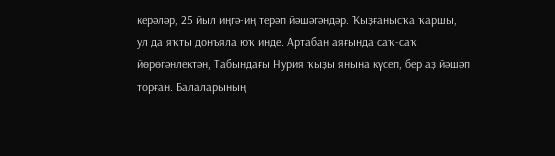керәләр, 25 йыл иңгә-иң терәп йәшәгәндәр. Ҡыҙғанысҡа ҡаршы, ул да яҡты донъяла юҡ инде. Артабан аяғында саҡ-саҡ йөрөгәнлектән, Табындағы Нурия ҡыҙы янына күсеп, бер аҙ йәшәп торған. Балаларының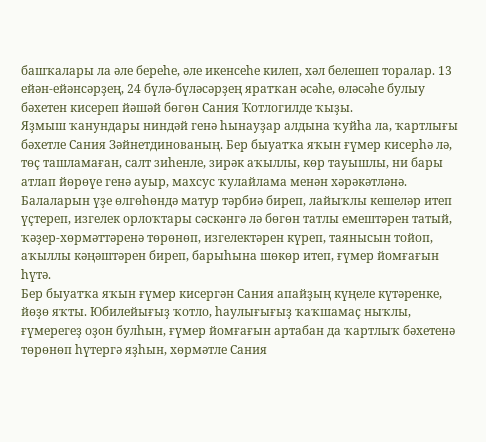башҡалары ла әле береһе, әле икенсеһе килеп, хәл белешеп торалар. 13 ейән-ейәнсәрҙең, 24 бүлә-бүләсәрҙең яратҡан әсәһе, өләсәһе булыу бәхетен кисереп йәшәй бөгөн Сания Ҡотлогилде ҡыҙы.
Яҙмыш ҡанундары ниндәй генә һынауҙар алдына ҡуйһа ла, ҡартлығы бәхетле Сания Зәйнетдинованың. Бер быуатҡа яҡын ғүмер кисерһә лә, төҫ ташламаған, салт зиһенле, зирәк аҡыллы, көр тауышлы, ни бары атлап йөрөүе генә ауыр, махсус ҡулайлама менән хәрәкәтләнә. Балаларын үҙе өлгөһөндә матур тәрбиә биреп, лайыҡлы кешеләр итеп үҫтереп, изгелек орлоҡтары сәскәнгә лә бөгөн татлы емештәрен татый, ҡәҙер-хөрмәттәренә төрөнөп, изгелектәрен күреп, таянысын тойоп, аҡыллы кәңәштәрен биреп, барыһына шөкөр итеп, ғүмер йомғағын һүтә.
Бер быуатҡа яҡын ғүмер кисергән Сания апайҙың күңеле күтәренке, йөҙө яҡты. Юбилейығыҙ ҡотло, һаулығығыҙ ҡаҡшамаҫ ныҡлы, ғүмерегеҙ оҙон булһын, ғүмер йомғағын артабан да ҡартлыҡ бәхетенә төрөнөп һүтергә яҙһын, хөрмәтле Сания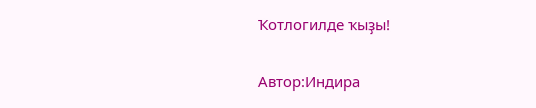Ҡотлогилде ҡыҙы!

Автор:Индира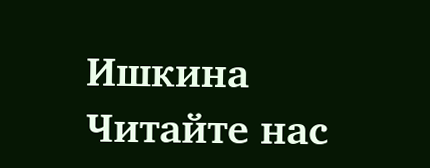Ишкина
Читайте нас